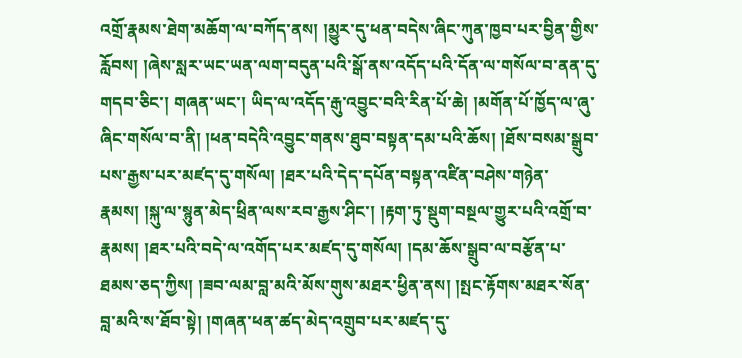འགྲོ་རྣམས་ཐེག་མཆོག་ལ་བཀོད་ནས། །མྱུར་དུ་ཕན་བདེས་ཞིང་ཀུན་ཁྱབ་པར་བྱིན་གྱིས་རློབས། །ཞེས་སླར་ཡང་ཡན་ལག་བདུན་པའི་སྒོ་ནས་འདོད་པའི་དོན་ལ་གསོལ་བ་ནན་དུ་གདབ་ཅིང་། གཞན་ཡང་། ཡིད་ལ་འདོད་རྒུ་འབྱུང་བའི་རིན་པོ་ཆེ། །མགོན་པོ་ཁྱོད་ལ་ཞུ་ཞིང་གསོལ་བ་ནི། །ཕན་བདེའི་འབྱུང་གནས་ཐུབ་བསྟན་དམ་པའི་ཆོས། །ཐོས་བསམ་སྒྲུབ་པས་རྒྱས་པར་མཛད་དུ་གསོལ། །ཐར་པའི་དེད་དཔོན་བསྟན་འཛིན་བཤེས་གཉེན་རྣམས། །སྐུ་ལ་སྙུན་མེད་ཕྲིན་ལས་རབ་རྒྱས་ཤིང་། །རྟག་ཏུ་སྡུག་བསྔལ་གྱུར་པའི་འགྲོ་བ་རྣམས། །ཐར་པའི་བདེ་ལ་འགོད་པར་མཛད་དུ་གསོལ། །དམ་ཆོས་སྒྲུབ་ལ་བརྩོན་པ་ཐམས་ཅད་ཀྱིས། །ཟབ་ལམ་བླ་མའི་མོས་གུས་མཐར་ཕྱིན་ནས། །སྤང་རྟོགས་མཐར་སོན་བླ་མའི་ས་ཐོབ་སྟེ། །གཞན་ཕན་ཚད་མེད་འགྲུབ་པར་མཛད་དུ་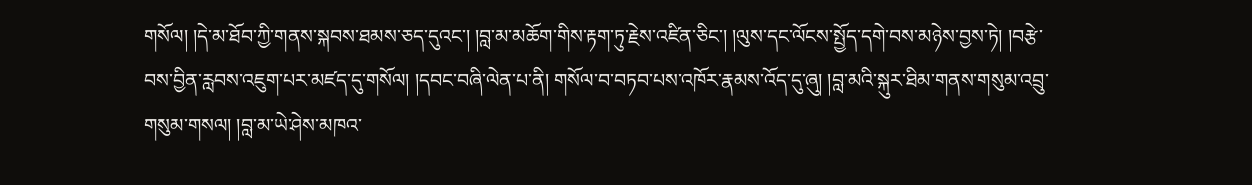གསོལ། །དེ་མ་ཐོབ་ཀྱི་གནས་སྐབས་ཐམས་ཅད་དུའང་། །བླ་མ་མཆོག་གིས་རྟག་ཏུ་རྗེས་འཛིན་ཅིང་། །ལུས་དང་ལོངས་སྤྱོད་དགེ་བས་མཉེས་བྱས་ཏེ། །བརྩེ་བས་བྱིན་རླབས་འཇུག་པར་མཛད་དུ་གསོལ། །དབང་བཞི་ལེན་པ་ནི། གསོལ་བ་བཏབ་པས་འཁོར་རྣམས་འོད་དུ་ཞུ། །བླ་མའི་སྐུར་ཐིམ་གནས་གསུམ་འབྲུ་གསུམ་གསལ། །བླ་མ་ཡེ་ཤེས་མཁའ་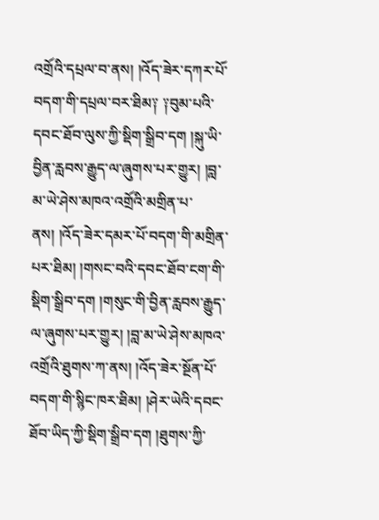འགྲོའི་དཔྲལ་བ་ནས། །འོད་ཟེར་དཀར་པོ་བདག་གི་དཔྲལ་བར་ཐིམ༑ ༑བུམ་པའི་དབང་ཐོབ་ལུས་ཀྱི་སྡིག་སྒྲིབ་དག །སྐུ་ཡི་བྱིན་རླབས་རྒྱུད་ལ་ཞུགས་པར་གྱུར། །བླ་མ་ཡེ་ཤེས་མཁའ་འགྲོའི་མགྲིན་པ་ནས། །འོད་ཟེར་དམར་པོ་བདག་གི་མགྲིན་པར་ཐིམ། །གསང་བའི་དབང་ཐོབ་ངག་གི་སྡིག་སྒྲིབ་དག །གསུང་གི་བྱིན་རླབས་རྒྱུད་ལ་ཞུགས་པར་གྱུར། །བླ་མ་ཡེ་ཤེས་མཁའ་འགྲོའི་ཐུགས་ཀ་ནས། །འོད་ཟེར་སྔོན་པོ་བདག་གི་སྙིང་ཁར་ཐིམ། །ཤེར་ཡེའི་དབང་ཐོབ་ཡིད་ཀྱི་སྡིག་སྒྲིབ་དག །ཐུགས་ཀྱི་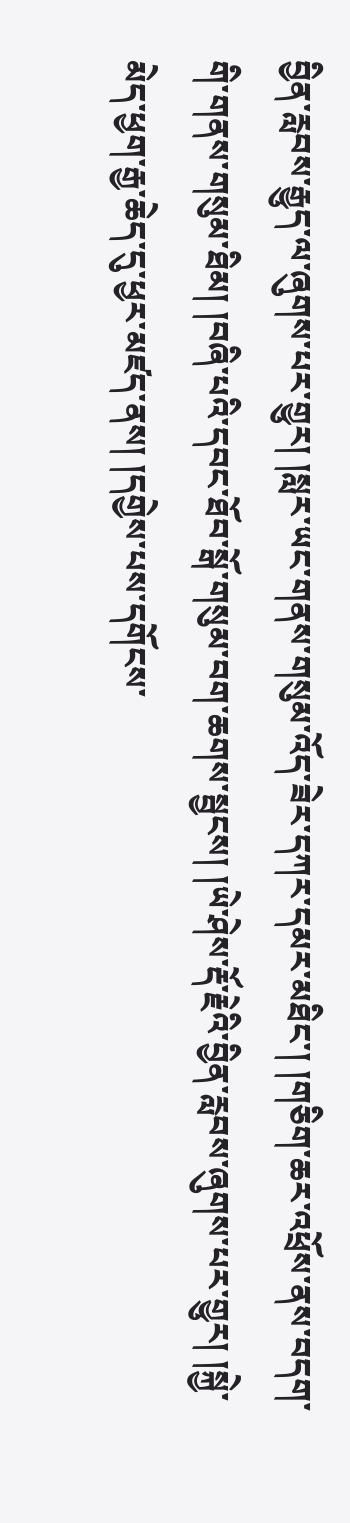བྱིན་རླབས་རྒྱུད་ལ་ཞུགས་པར་གྱུར། །སླར་ཡང་གནས་གསུམ་འོད་ཟེར་དཀར་དམར་མཐིང་། །གཅིག་ཆར་འཕྲོས་ནས་བདག་གི་གནས་གསུམ་ཐིམ། །བཞི་པའི་དབང་ཐོབ་སྒོ་གསུམ་བག་ཆགས་སྦྱངས། །ཡེ་ཤེས་རྡོ་རྗེའི་བྱིན་རླབས་ཞུགས་པར་གྱུར། །སྐྱེ་མེད་ཕྱག་རྒྱ་ཆེད་དུ་ཕྱར་མཛད་ནས། །དགྱེས་པས་དགོངས་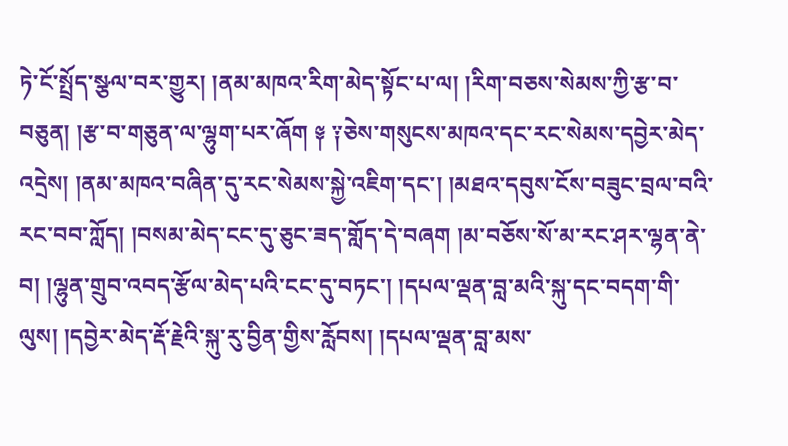ཏེ་ངོ་སྤྲོད་སྩལ་བར་གྱུར། །ནམ་མཁའ་རིག་མེད་སྟོང་པ་ལ། །རིག་བཅས་སེམས་ཀྱི་རྩ་བ་བཅུན། །རྩ་བ་གཅུན་ལ་ལྷུག་པར་ཞོག ༈ ༑ཅེས་གསུངས་མཁའ་དང་རང་སེམས་དབྱེར་མེད་འདྲེས། །ནམ་མཁའ་བཞིན་དུ་རང་སེམས་སྐྱེ་འཇིག་དང་། །མཐའ་དབུས་ངོས་བཟུང་བྲལ་བའི་རང་བབ་ཀློད། །བསམ་མེད་ངང་དུ་ཅུང་ཟད་གློད་དེ་བཞག །མ་བཅོས་སོ་མ་རང་ཤར་ལྷན་ནེ་བ། །ལྷུན་གྲུབ་འབད་རྩོལ་མེད་པའི་ངང་དུ་བཏང་། །དཔལ་ལྡན་བླ་མའི་སྐུ་དང་བདག་གི་ལུས། །དབྱེར་མེད་རྡོ་རྗེའི་སྐུ་རུ་བྱིན་གྱིས་རློབས། །དཔལ་ལྡན་བླ་མས་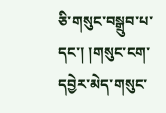ཅི་གསུང་བསྒྲུབ་པ་དང་། །གསུང་ངག་དབྱེར་མེད་གསུང་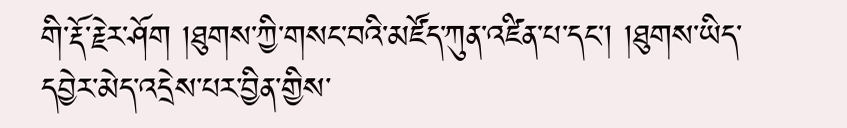གི་རྡོ་རྗེར་ཤོག །ཐུགས་ཀྱི་གསང་བའི་མཛོད་ཀུན་འཛིན་པ་དང་། །ཐུགས་ཡིད་དབྱེར་མེད་འདྲེས་པར་བྱིན་གྱིས་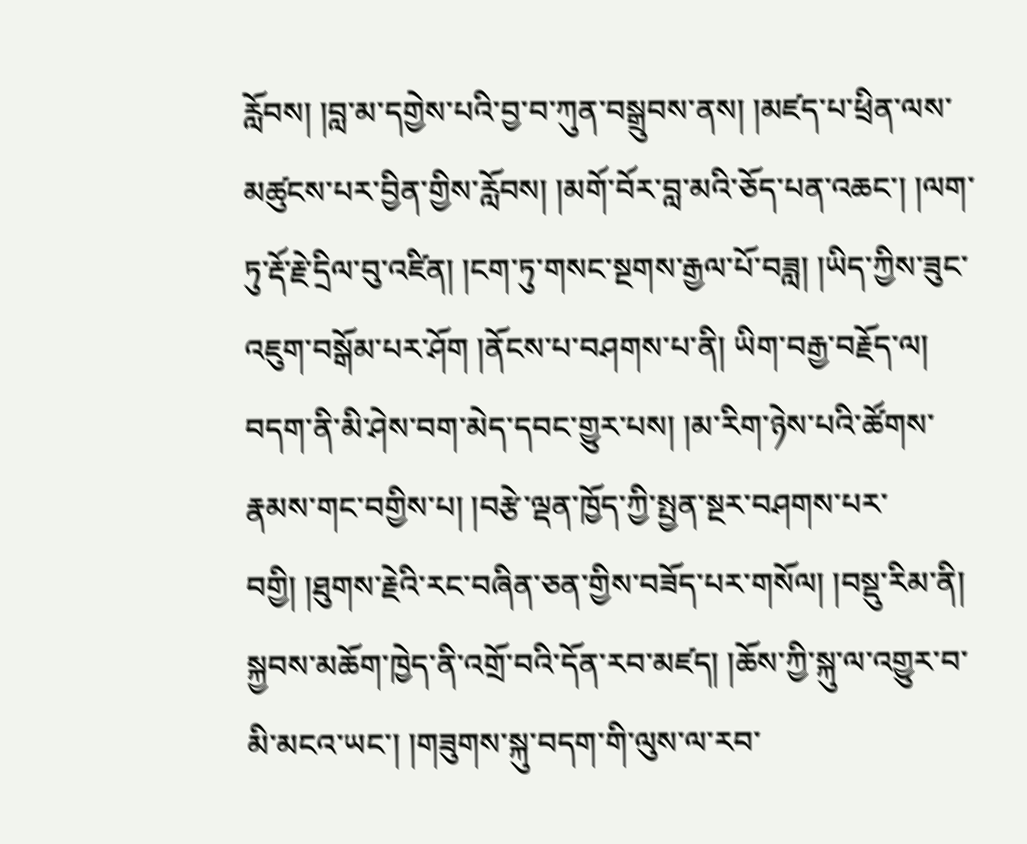རློབས། །བླ་མ་དགྱེས་པའི་བྱ་བ་ཀུན་བསྒྲུབས་ནས། །མཛད་པ་ཕྲིན་ལས་མཚུངས་པར་བྱིན་གྱིས་རློབས། །མགོ་བོར་བླ་མའི་ཅོད་པན་འཆང་། །ལག་ཏུ་རྡོ་རྗེ་དྲིལ་བུ་འཛིན། །ངག་ཏུ་གསང་སྔགས་རྒྱལ་པོ་བཟླ། །ཡིད་ཀྱིས་ཟུང་འཇུག་བསྒོམ་པར་ཤོག །ནོངས་པ་བཤགས་པ་ནི། ཡིག་བརྒྱ་བརྗོད་ལ། བདག་ནི་མི་ཤེས་བག་མེད་དབང་གྱུར་པས། །མ་རིག་ཉེས་པའི་ཚོགས་རྣམས་གང་བགྱིས་པ། །བརྩེ་ལྡན་ཁྱོད་ཀྱི་སྤྱན་སྔར་བཤགས་པར་བགྱི། །ཐུགས་རྗེའི་རང་བཞིན་ཅན་གྱིས་བཟོད་པར་གསོལ། །བསྡུ་རིམ་ནི། སྐྱབས་མཆོག་ཁྱེད་ནི་འགྲོ་བའི་དོན་རབ་མཛད། །ཆོས་ཀྱི་སྐུ་ལ་འགྱུར་བ་མི་མངའ་ཡང་། །གཟུགས་སྐུ་བདག་གི་ལུས་ལ་རབ་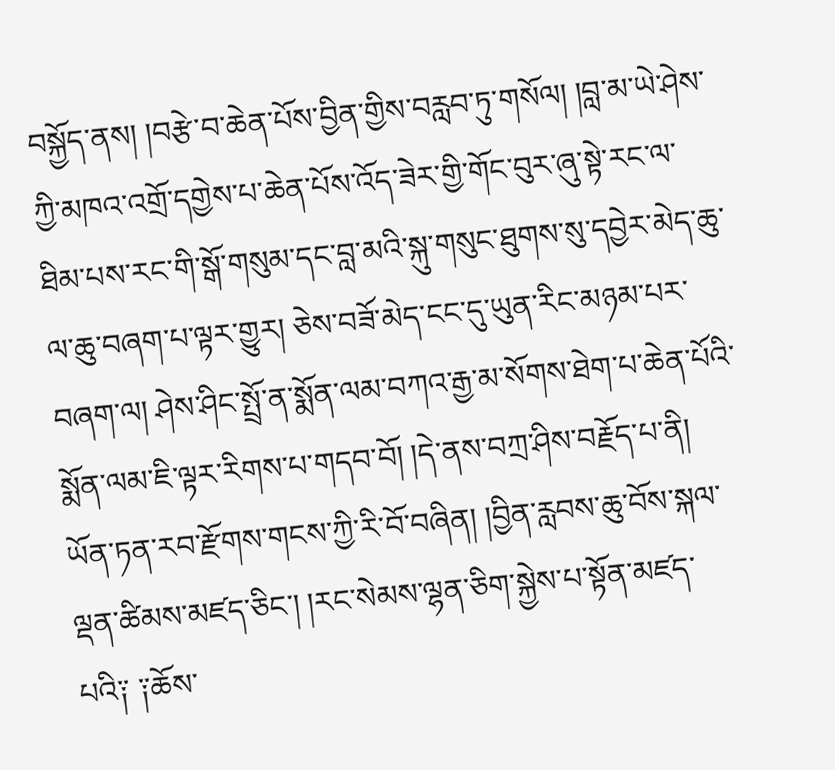བསྐྱོད་ནས། །བརྩེ་བ་ཆེན་པོས་བྱིན་གྱིས་བརླབ་ཏུ་གསོལ། །བླ་མ་ཡེ་ཤེས་ཀྱི་མཁའ་འགྲོ་དགྱེས་པ་ཆེན་པོས་འོད་ཟེར་གྱི་གོང་བུར་ཞུ་སྟེ་རང་ལ་ཐིམ་པས་རང་གི་སྒོ་གསུམ་དང་བླ་མའི་སྐུ་གསུང་ཐུགས་སུ་དབྱེར་མེད་ཆུ་ལ་ཆུ་བཞག་པ་ལྟར་གྱུར། ཅེས་བཟོ་མེད་ངང་དུ་ཡུན་རིང་མཉམ་པར་བཞག་ལ། ཤེས་ཤིང་སྤྲོ་ན་སྨོན་ལམ་བཀའ་རྒྱ་མ་སོགས་ཐེག་པ་ཆེན་པོའི་སྨོན་ལམ་ཇི་ལྟར་རིགས་པ་གདབ་བོ། །དེ་ནས་བཀྲ་ཤིས་བརྗོད་པ་ནི། ཡོན་ཏན་རབ་རྫོགས་གངས་ཀྱི་རི་བོ་བཞིན། །བྱིན་རླབས་ཆུ་བོས་སྐལ་ལྡན་ཚིམས་མཛད་ཅིང་། །རང་སེམས་ལྷན་ཅིག་སྐྱེས་པ་སྟོན་མཛད་པའི༑ ༑ཆོས་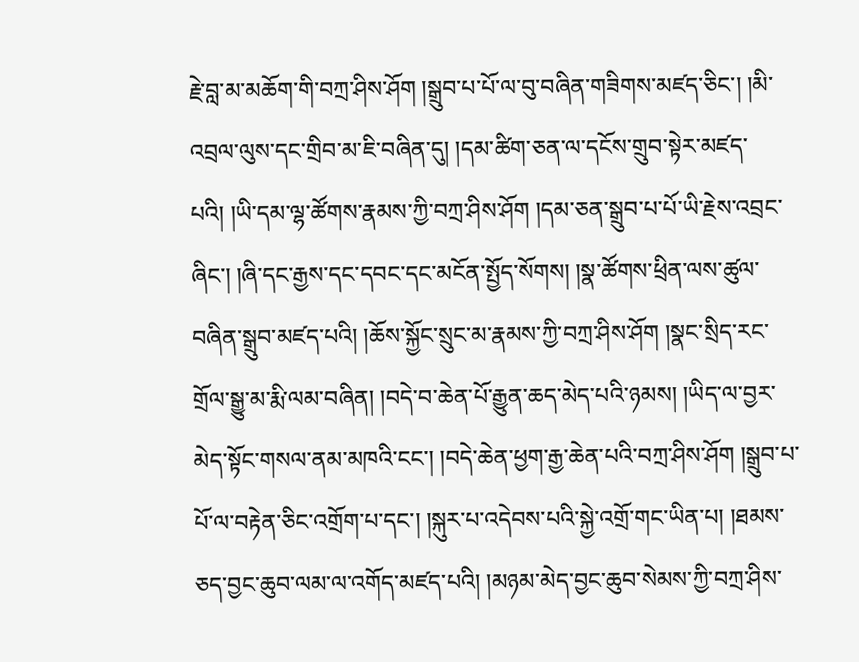རྗེ་བླ་མ་མཆོག་གི་བཀྲ་ཤིས་ཤོག །སྒྲུབ་པ་པོ་ལ་བུ་བཞིན་གཟིགས་མཛད་ཅིང་། །མི་འབྲལ་ལུས་དང་གྲིབ་མ་ཇི་བཞིན་དུ། །དམ་ཚིག་ཅན་ལ་དངོས་གྲུབ་སྟེར་མཛད་པའི། །ཡི་དམ་ལྷ་ཚོགས་རྣམས་ཀྱི་བཀྲ་ཤིས་ཤོག །དམ་ཅན་སྒྲུབ་པ་པོ་ཡི་རྗེས་འབྲང་ཞིང་། །ཞི་དང་རྒྱས་དང་དབང་དང་མངོན་སྤྱོད་སོགས། །སྣ་ཚོགས་ཕྲིན་ལས་ཚུལ་བཞིན་སྒྲུབ་མཛད་པའི། །ཆོས་སྐྱོང་སྲུང་མ་རྣམས་ཀྱི་བཀྲ་ཤིས་ཤོག །སྣང་སྲིད་རང་གྲོལ་སྒྱུ་མ་རྨི་ལམ་བཞིན། །བདེ་བ་ཆེན་པོ་རྒྱུན་ཆད་མེད་པའི་ཉམས། །ཡིད་ལ་བྱར་མེད་སྟོང་གསལ་ནམ་མཁའི་ངང་། །བདེ་ཆེན་ཕྱག་རྒྱ་ཆེན་པའི་བཀྲ་ཤིས་ཤོག །སྒྲུབ་པ་པོ་ལ་བརྟེན་ཅིང་འགྲོག་པ་དང་། །སྐུར་པ་འདེབས་པའི་སྐྱེ་འགྲོ་གང་ཡིན་པ། །ཐམས་ཅད་བྱང་ཆུབ་ལམ་ལ་འགོད་མཛད་པའི། །མཉམ་མེད་བྱང་ཆུབ་སེམས་ཀྱི་བཀྲ་ཤིས་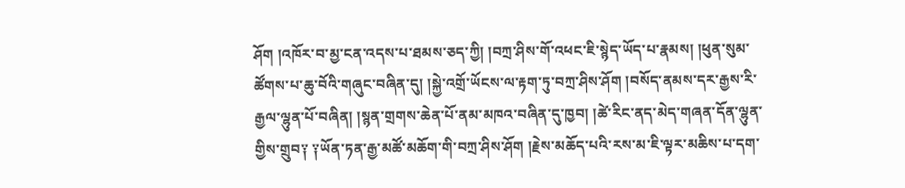ཤོག །འཁོར་བ་མྱ་ངན་འདས་པ་ཐམས་ཅད་ཀྱི། །བཀྲ་ཤིས་གོ་འཕང་ཇི་སྙེད་ཡོད་པ་རྣམས། །ཕུན་སུམ་ཚོགས་པ་ཆུ་བོའི་གཞུང་བཞིན་དུ། །སྐྱེ་འགྲོ་ཡོངས་ལ་རྟག་ཏུ་བཀྲ་ཤིས་ཤོག །བསོད་ནམས་དར་རྒྱས་རི་རྒྱལ་ལྷུན་པོ་བཞིན། །སྙན་གྲགས་ཆེན་པོ་ནམ་མཁའ་བཞིན་དུ་ཁྱབ། །ཚེ་རིང་ནད་མེད་གཞན་དོན་ལྷུན་གྱིས་གྲུབ༑ ༑ཡོན་ཏན་རྒྱ་མཚོ་མཆོག་གི་བཀྲ་ཤིས་ཤོག །རྗེས་མཆོད་པའི་རས་མ་ཇི་ལྟར་མཆིས་པ་དག་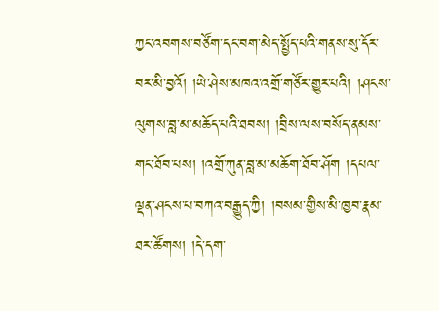ཀྱང་འབགས་བཙོག་དང་བག་མེད་སྤྱོད་པའི་གནས་སུ་དོར་བར་མི་བྱའོ། །ཡེ་ཤེས་མཁའ་འགྲོ་གཙོར་གྱུར་པའི། །ཤངས་ལུགས་བླ་མ་མཆོད་པའི་ཐབས། །བྲིས་ལས་བསོད་ནམས་གང་ཐོབ་པས། །འགྲོ་ཀུན་བླ་མ་མཆོག་ཐོབ་ཤོག །དཔལ་ལྡན་ཤངས་པ་བཀའ་བརྒྱུད་ཀྱི། །བསམ་གྱིས་མི་ཁྱབ་རྣམ་ཐར་ཚོགས། །དེ་དག་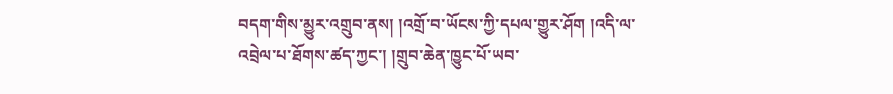བདག་གིས་མྱུར་འགྲུབ་ནས། །འགྲོ་བ་ཡོངས་ཀྱི་དཔལ་གྱུར་ཤོག །འདི་ལ་འབྲེལ་པ་ཐོགས་ཚད་ཀྱང་། །གྲུབ་ཆེན་ཁྱུང་པོ་ཡབ་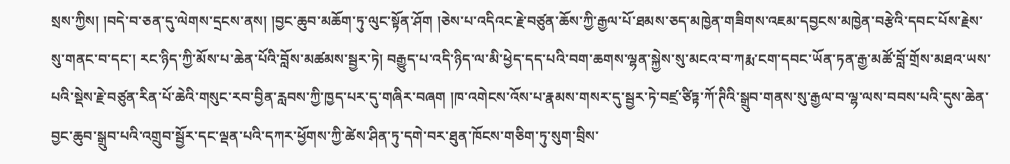སྲས་ཀྱིས། །བདེ་བ་ཅན་དུ་ལེགས་དྲངས་ནས། །བྱང་ཆུབ་མཆོག་ཏུ་ལུང་སྟོན་ཤོག །ཅེས་པ་འདིའང་རྗེ་བཙུན་ཆོས་ཀྱི་རྒྱལ་པོ་ཐམས་ཅད་མཁྱེན་གཟིགས་འཇམ་དབྱངས་མཁྱེན་བརྩེའི་དབང་པོས་རྗེས་སུ་གནང་བ་དང་། རང་ཉིད་ཀྱི་མོས་པ་ཆེན་པོའི་བློས་མཚམས་སྦྱར་ཏེ། བརྒྱུད་པ་འདི་ཉིད་ལ་མི་ཕྱེད་དད་པའི་བག་ཆགས་ལྷན་སྐྱེས་སུ་མངའ་བ་ཀརྨ་ངག་དབང་ཡོན་ཏན་རྒྱ་མཚོ་བློ་གྲོས་མཐའ་ཡས་པའི་སྡེས་རྗེ་བཙུན་རིན་པོ་ཆེའི་གསུང་རབ་བྱིན་རླབས་ཀྱི་ཁྱད་པར་དུ་གཞིར་བཞག །ཁ་འགེངས་འོས་པ་རྣམས་གསར་དུ་སྦྱར་ཏེ་བཛྲ་ཙིཏྟ་ཀོ་ཊིའི་སྒྲུབ་གནས་སུ་རྒྱལ་བ་ལྷ་ལས་བབས་པའི་དུས་ཆེན་བྱང་ཆུབ་སྒྲུབ་པའི་འགྲུབ་སྦྱོར་དང་ལྡན་པའི་དཀར་ཕྱོགས་ཀྱི་ཚེས་ཤིན་ཏུ་དགེ་བར་ཐུན་ཁོངས་གཅིག་ཏུ་སུག་བྲིས་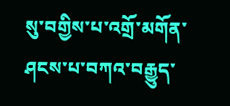སུ་བགྱིས་པ་འགྲོ་མགོན་ཤངས་པ་བཀའ་བརྒྱུད་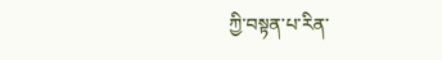ཀྱི་བསྟན་པ་རིན་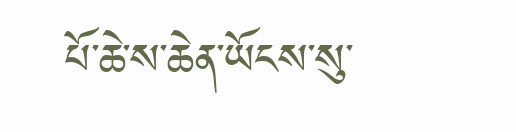པོ་ཆེ་ས་ཆེན་ཡོངས་སུ་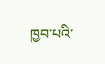ཁྱབ་པའི་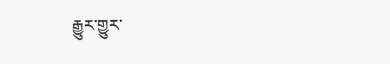རྒྱུར་གྱུར་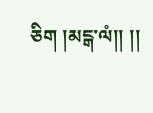ཅིག །མངྒ་ལཾ།། །།